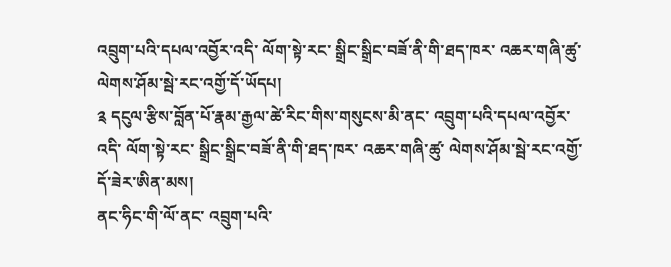འབྲུག་པའི་དཔལ་འབྱོར་འདི་ ལོག་སྟེ་རང་ སྒྲིང་སྒྲིང་བཟོ་ནི་གི་ཐད་ཁར་ འཆར་གཞི་ཚུ་ ལེགས་ཤོམ་སྦེ་རང་འགྱོ་དོ་ཡོདཔ།
༉ དངུལ་རྩིས་བློན་པོ་རྣམ་རྒྱལ་ཚེ་རིང་གིས་གསུངས་མི་ནང་ འབྲུག་པའི་དཔལ་འབྱོར་འདི་ ལོག་སྟེ་རང་ སྒྲིང་སྒྲིང་བཟོ་ནི་གི་ཐད་ཁར་ འཆར་གཞི་ཚུ་ ལེགས་ཤོམ་སྦེ་རང་འགྱོ་དོ་ཟེར་ཨིན་མས།
ནང་ཧིང་གི་ལོ་ནང་ འབྲུག་པའི་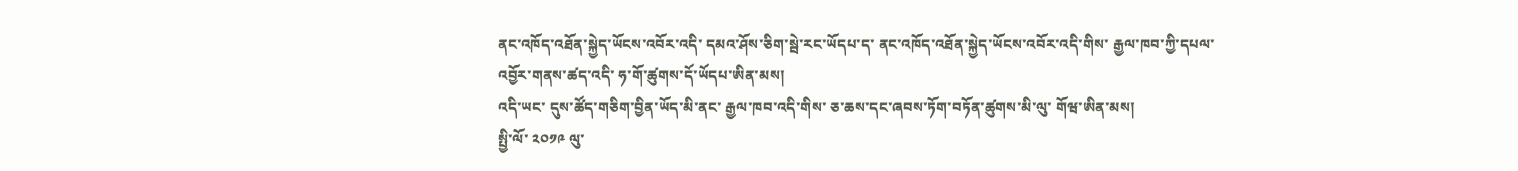ནང་འཁོད་འཐོན་སྐྱེད་ཡོངས་འབོར་འདི་ དམའ་ཤོས་ཅིག་སྦེ་རང་ཡོདཔ་ད་ ནང་འཁོད་འཐོན་སྐྱེད་ཡོངས་འབོར་འདི་གིས་ རྒྱལ་ཁབ་ཀྱི་དཔལ་འབྱོར་གནས་ཚད་འདི་ ཧ་གོ་ཚུགས་དོ་ཡོདཔ་ཨིན་མས།
འདི་ཡང་ དུས་ཚོད་གཅིག་བྱིན་ཡོད་མི་ནང་ རྒྱལ་ཁབ་འདི་གིས་ ཅ་ཆས་དང་ཞབས་ཏོག་བཏོན་ཚུགས་མི་ལུ་ གོཝ་ཨིན་མས།
སྤྱི་ལོ་ ༢༠༡༩ ལུ་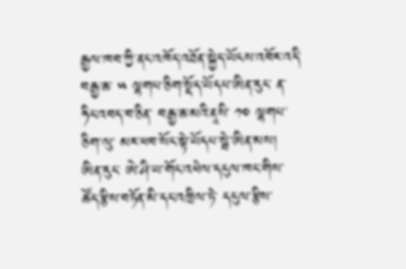རྒྱལ་ཁབ་ཀྱི་ནང་འཁོད་འཐོན་སྐྱེད་ཡོངས་འབོར་འདི་ བརྒྱ་ཆ་ ༥ ལྷགཔ་ཅིག་སྡོད་ཡོདཔ་ཨིན་རུང་ ན་ཧིང་འབད་བ་ཅིན་ བརྒྱ་ཆ་མའི་ནཱསི་ ༡༠ ལྷགཔ་ཅིག་ལུ་ མར་ཕབ་སོང་སྟེ་ཡོདཔ་སྦེ་ཨིན་མས།
ཨིན་རུང་ ཨེ་ཤི་ཡ་གོང་འཕེལ་དངུལ་ཁང་གིས་ ཚོད་རྩིས་བཏོན་མི་དང་འཁྲིལ་ཏེ་ དངུལ་རྩིས་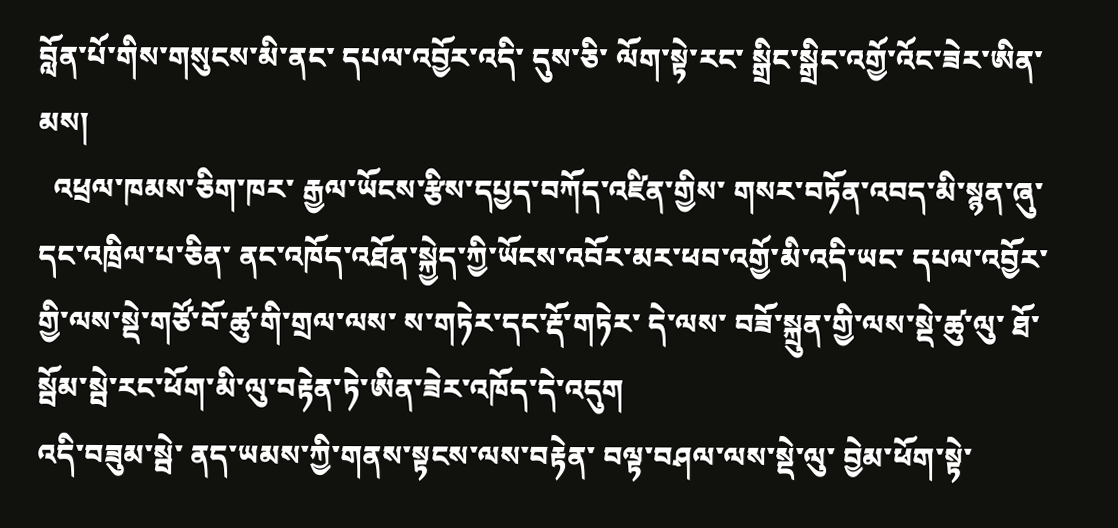བློན་པོ་གིས་གསུངས་མི་ནང་ དཔལ་འབྱོར་འདི་ དུས་ཅི་ ལོག་སྟེ་རང་ སྒྲིང་སྒྲིང་འགྱོ་འོང་ཟེར་ཨིན་མས།
  འཕྲལ་ཁམས་ཅིག་ཁར་ རྒྱལ་ཡོངས་རྩིས་དཔྱད་བཀོད་འཛིན་གྱིས་ གསར་བཏོན་འབད་མི་སྙན་ཞུ་དང་འཁྲིལ་པ་ཅིན་ ནང་འཁོད་འཐོན་སྐྱེད་ཀྱི་ཡོངས་འབོར་མར་ཕབ་འགྱོ་མི་འདི་ཡང་ དཔལ་འབྱོར་གྱི་ལས་སྡེ་གཙོ་བོ་ཚུ་གི་གྲལ་ལས་ ས་གཏེར་དང་རྡོ་གཏེར་ དེ་ལས་ བཟོ་སྐྲུན་གྱི་ལས་སྡེ་ཚུ་ལུ་ ཐོ་སྦོམ་སྦེ་རང་ཕོག་མི་ལུ་བརྟེན་ཏེ་ཨིན་ཟེར་འཁོད་དེ་འདུག
འདི་བཟུམ་སྦེ་ ནད་ཡམས་ཀྱི་གནས་སྟངས་ལས་བརྟེན་ བལྟ་བཤལ་ལས་སྡེ་ལུ་ བྱེམ་ཕོག་སྟེ་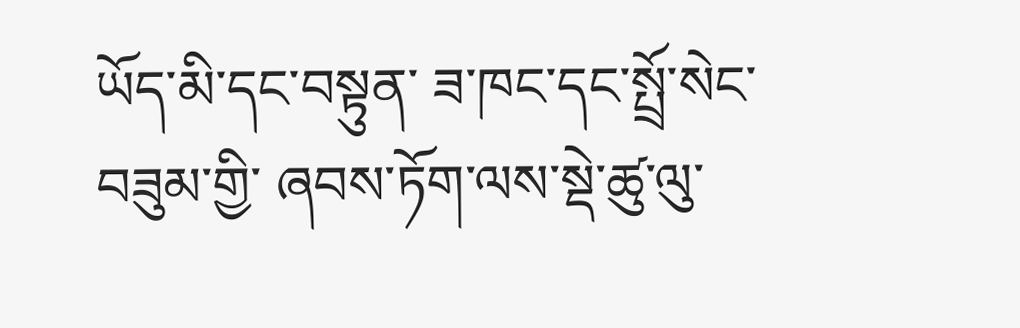ཡོད་མི་དང་བསྟུན་ ཟ་ཁང་དང་སྤྲོ་སེང་བཟུམ་གྱི་ ཞབས་ཏོག་ལས་སྡེ་ཚུ་ལུ་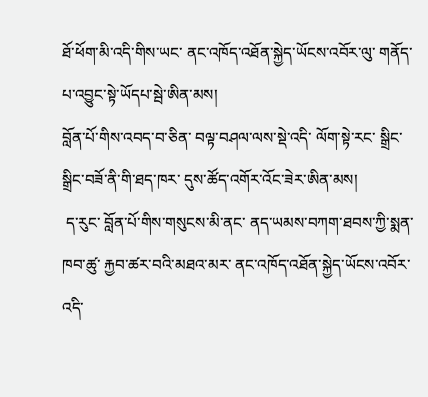ཐོ་ཕོག་མི་འདི་གིས་ཡང་ ནང་འཁོད་འཐོན་སྐྱེད་ཡོངས་འབོར་ལུ་ གནོད་པ་འབྱུང་སྟེ་ཡོདཔ་སྦེ་ཨིན་མས།
བློན་པོ་གིས་འབད་བ་ཅིན་ བལྟ་བཤལ་ལས་སྡེ་འདི་ ལོག་སྟེ་རང་ སྒྲིང་སྒྲིང་བཟོ་ནི་གི་ཐད་ཁར་ དུས་ཚོད་འགོར་འོང་ཟེར་ཨིན་མས།
 ད་རུང་ བློན་པོ་གིས་གསུངས་མི་ནང་ ནད་ཡམས་བཀག་ཐབས་ཀྱི་སྨན་ཁབ་ཚུ་ རྐྱབ་ཚར་བའི་མཐའ་མར་ ནང་འཁོད་འཐོན་སྐྱེད་ཡོངས་འབོར་འདི་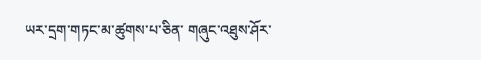ཡར་དྲག་གཏང་མ་ཚུགས་པ་ཅིན་ གཞུང་འཐུས་ཤོར་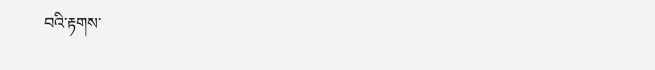བའི་རྟགས་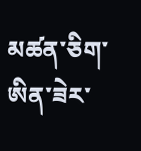མཚན་ཅིག་ཨིན་ཟེར་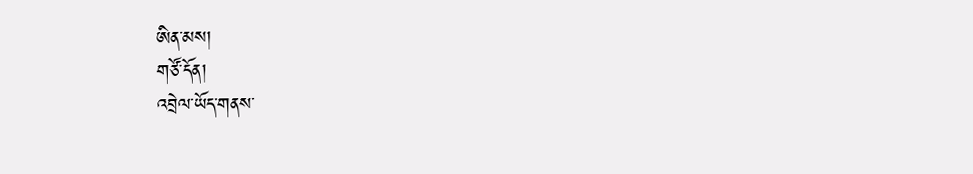ཨིན་མས།
གཙོ་དོན།
འབྲེལ་ཡོད་གནས་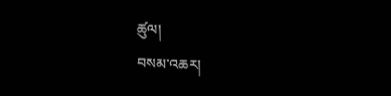ཚུལ།
བསམ་འཆར།